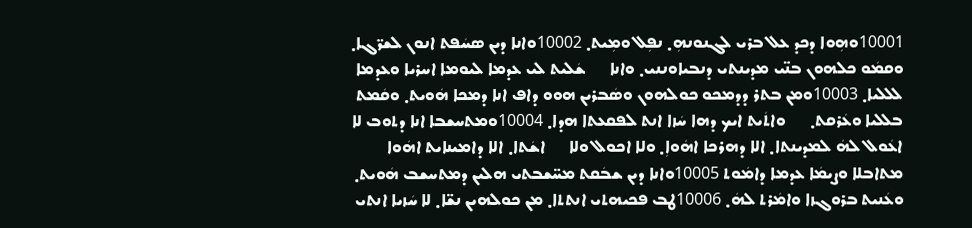10001ܘܗܼܘܐ ܕܟܕ ܥܠ ܒܪܝ ܠܓܢܘܢܗܼ܂ ܢܦܼܠ ܘܡܼܝܬ܂ 10002ܘܐܢܐ ܕܝܢ ܣܚܿܦܬ ܐܢܘܢ ܠܫܪ̈ܓܐ܂ ܘܩܡܿܘ ܟܠܗܘܢ ܒܢ̈ܝ ܡܕܝܢܬܝ ܕܢܒܝܐܘܢܢܝ܂ ܘܐܢܐ      ܫܿܠܝܬ ܠܝ ܥܕܡܐ ܠܝܘܡܐ ܐܚܪܝܐ ܘܥܕܡܐ ܠܠܠܝܐ܂ 10003ܘܡܢ ܒܬܪ ܕܕܡܟܘ ܟܘܠܗܘܢ ܘܣܿܒܪܝܢ ܗܘܘ ܕܐܦ ܐܢܐ ܕܡܟܐ ܗܿܘܝܬ܂ ܘܩܿܡܬ ܒܠܠܝܐ ܘܥܿܪܩܬ܂      ܘܐܬܿܝܬ ܐܝܟ ܕܗܐ ܚܿܙܐ ܐܢܬ ܠܦܩܥܬܐ ܗܕܐ܂ 10004ܘܡܬܚܫܒܐ ܐܢܐ ܕܬܘܒ ܠܐ ܐܥܿܘܠ ܠܗܿ ܠܡܕܝܢܬܐ܂ ܐܠܐ ܕܗܪܟܐ ܐܗܿܘܐܼ܂ ܘܠܐ ܐܟܘܠ ܘܠܐ      ܐܫܿܬܐ܂ ܐܠܐ ܕܐܡܝܢܐܝܬ ܐܗܿܘܐ ܡܬܐܒܠܐ ܘܨܝܡܿܐ ܥܕܡܐ ܕܐܡܿܘܬ 10005ܘܐܢܐ ܕܝܢ ܫܒܿܩܬ ܡܚ̈ܫܒܬܝ ܗܠܝܢ ܕܡܬܚܫܒ ܗܿܘܝܬ܂ ܘܥܿܢܝܬ ܒܪܘܓܙܐ ܘܐܡܿܪܬ ܠܗܿ܂ 10006ܛܒ ܦܟܝܗܬܝ ܐܢܬܬܐ܂ ܡܢ ܟܘܠܗܝܢ ܢܫ̈ܐ܂ ܠܐ ܚܿܙܝܐ ܐܢܬܝ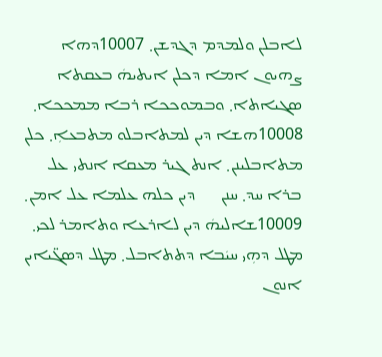ܠܐܒܠܢ ܘܠܡܕܡ ܕܓܕܫܢ܂ 10007ܕܗܐ ܨܗܝܘܢ ܐܡܐ ܕܟܠܢ ܐܝܬܝܗܿ ܒܥܩܬܐ ܣܓܝܐܬܐ܂ ܘܒܡܘܟܟܐ ܪܒܐ ܡܡܟܟܐ܂ 10008ܗܫܐ ܕܝܢ ܠܡܬܐܒܠܘ ܡܬܒܥܐܼ܂ ܟܠܢ ܡܬܐܒܠܝܢܢ܂ ܐܢܬ ܓܝܪ ܡܥܩܐ ܐܢܬܝ ܥܠ ܒܪܐ ܚܕ܂ ܚܢܢ      ܕܝܢ ܟܠܗ ܥܠܡܐ ܥܠ ܐܡܢ܂ 10009ܫܐܠܝܗܿ ܕܝܢ ܠܐܪܥܐ ܘܬܐܡܪ ܠܟܝ܂ ܡܛܠ ܕܗܼܝ ܚܝܿܒܐ ܕܬܬܐܒܠ܂ ܡܛܠ ܕܣܓ̈ܝܐܝܢ ܐܢܘܢ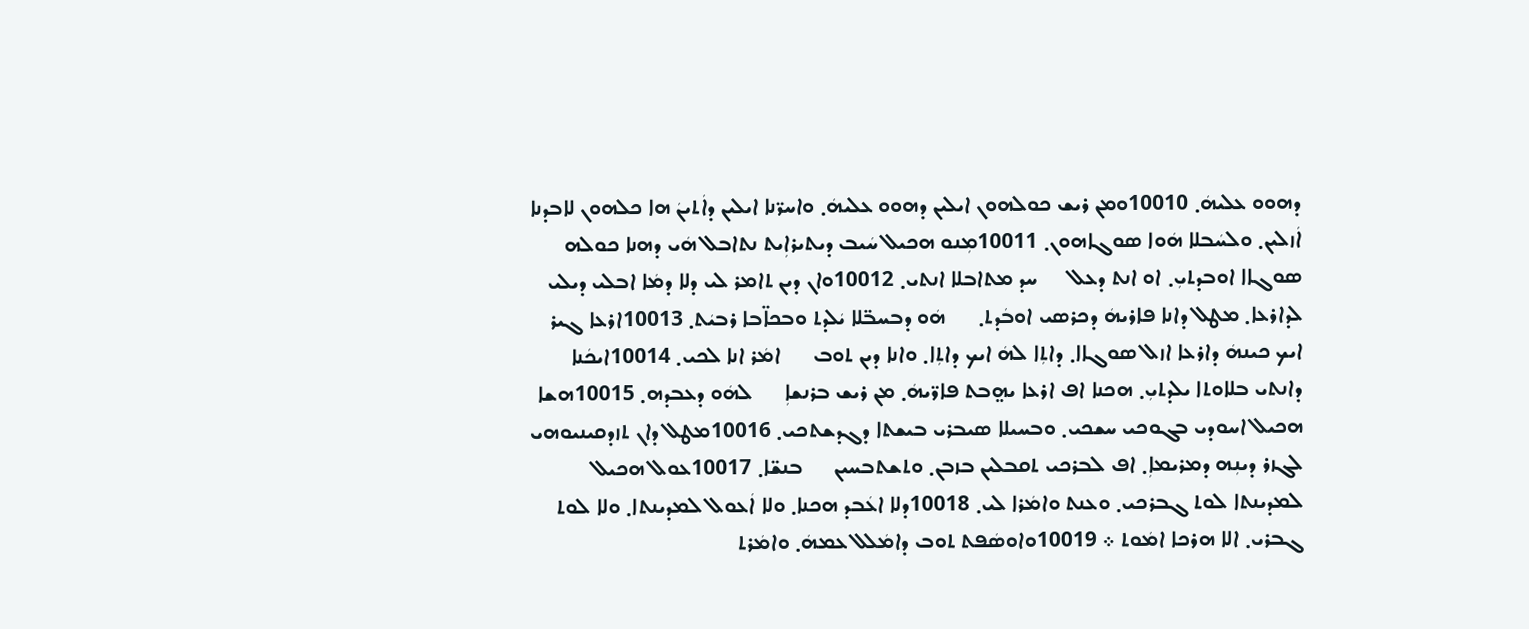ܕܗܘܘ ܥܠܝܗܿ܂ 10010ܘܡܢ ܪܝܫ ܟܘܠܗܘܢ ܐܝܠܝܢ ܕܗܘܘ ܥܠܝܗܿ܂ ܘܐܚܪ̈ܢܐ ܐܝܠܝܢ ܕܐܿܬܝܢܿ ܗܐ ܟܠܗܘܢ ܠܐܒܕܢܐ      ܐܿܙܠܝܢ܂ ܘܠܚܿܒܠܐ ܗܿܘܐ ܣܘܓܐܗܘܢ܂ 10011ܡܼܢܘ ܗܟܝܠ ܚܿܝܒ ܕܝܬܝܪܐܼܝܬ ܢܬܐܒܠ ܗܿܝ ܕܗܢܐ ܟܘܠܗ ܣܘܓܐܐ ܐܘܒܕܬܝܼ܂ ܐܘ ܐܢܬ ܕܥܠ      ܚܕ ܡܬܐܒܠܐ ܐܢܬܝ܂ 10012ܘܐܢ ܕܝܢ ܬܐܡܪ ܠܝ ܕܠܐ ܕܡܿܐ ܐܒܠܝ ܕܝܠܝ ܠܕܐܪܥܐ܂ ܡܛܠ ܕܐܢܐ ܦܐܪܝܗܿ ܕܟܪܣܝ ܐܘܒܿܕܬ܂      ܗܿܘ ܕܒܚܒ̈ܠܐ ܝܿܠܕܬ ܘܒܟܐ̈ܒܐ ܪܒܝܿܬ܂ 10013ܐܪܥܐ ܓܝܪ ܐܝܟ ܟܝܢܗܿ ܕܐܪܥܐ ܐܙܠ ܣܘܓܐܐ܂ ܕܐܬܼܐ ܠܗܿ ܐܝܟ ܕܐܬܼܐ܂ ܘܐܢܐ ܕܝܢ ܬܘܒ      ܐܡܿܪ ܐܢܐ ܠܟܝ܂ 10014ܐܝܟܿܢܐ ܕܐܢܬܝ ܒܠܐܘܬܐ ܝܠܕܬܝܼ܂ ܗܟܢܐ ܐܦ ܐܪܥܐ ܝܗ̤ܒܬ ܦܐܪ̈ܝܗܿ܂ ܡܢ ܪܝܫ ܒܪܢܫܐܼ      ܠܗܿܘ ܕܥܒܕܗ܂ 10015ܗܫܐ ܗܟܝܠ ܐܚܘܕܝ ܒܓܘܟܝ ܚܫܟܝ܂ ܘܒܚܝܠܐ ܣܝܒܪܝ ܒܝܫܬܐ ܕܓܕܫܬܟܝ܂ 10016ܡܛܠ ܕܐܢ ܬܙܕܩܝܢܝܘܗܝ ܠܓܙܪ ܕܝܢܼܗ ܕܡܪܝܡܐܼ܂ ܐܦ ܠܒܪܟܝ ܬܩܒܠܝܢ ܒܙܒܢ܂ ܘܬܫܬܒܚܝܢ      ܒܢܫ̈ܐ܂ 10017ܥܘܠ ܗܟܝܠ ܠܡܕܝܢܬܐ ܠܘܬ ܓܒܪܟܝ܂ ܘܥܢܬ ܘܐܡܿܪܐ ܠܝ܂ 10018ܕܠܐ ܐܥܿܒܕ ܗܟܢܐ܂ ܘܠܐ ܐܿܥܘܠ ܠܡܕܝܢܬܐ܂ ܘܠܐ ܠܘܬ ܓܒܪܝ܂ ܐܠܐ ܗܪܟܐ ܐܡܿܘܬ ܀ 10019ܘܐܘܣܿܦܬ ܬܘܒ ܕܐܡܿܠܠ ܥܡܗܿ܂ ܘܐܡܿܪܬ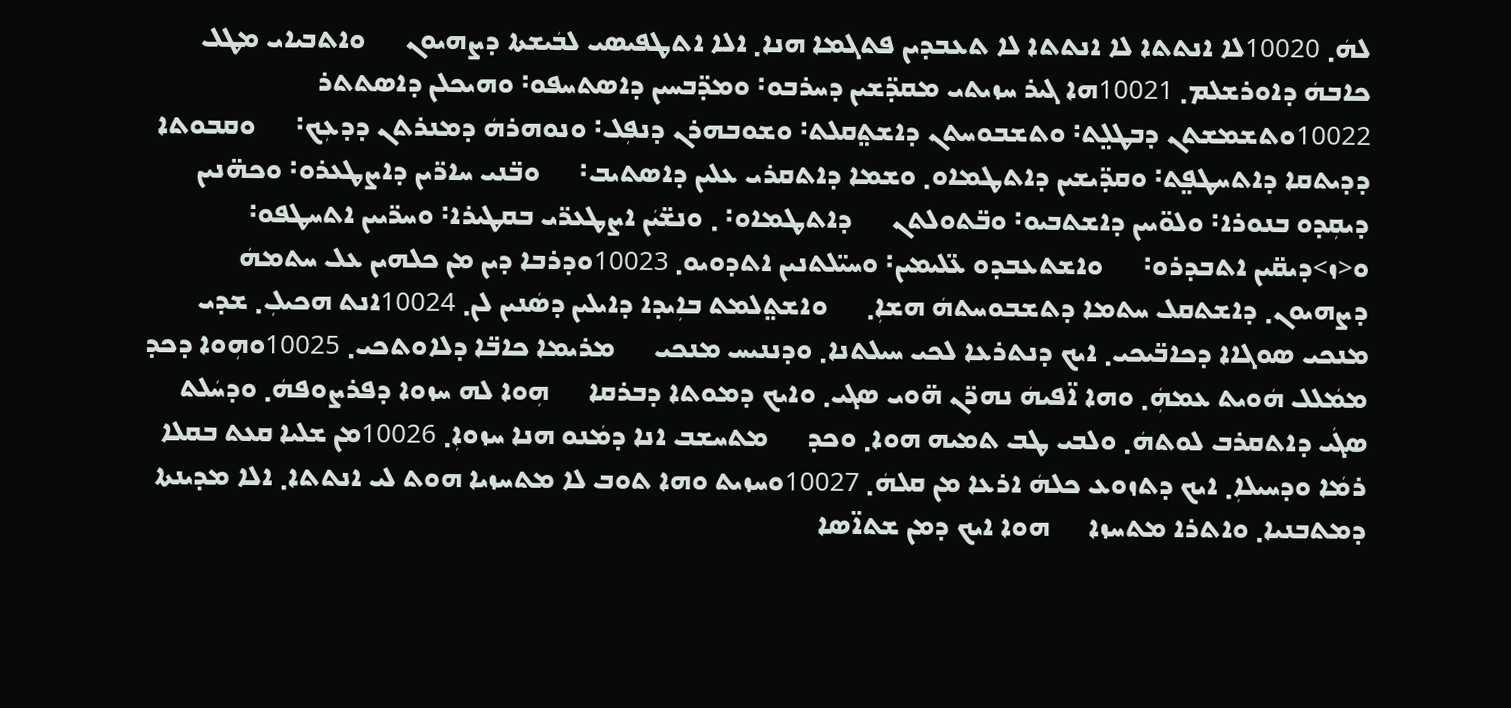ܠܗܿ܂ 10020ܠܐ ܐܢܬܬܐ ܠܐ ܐܢܬܬܐ ܠܐ ܬܥܒܕܝܢ ܦܬܓܡܐ ܗܢܐ܂ ܐܠܐ ܐܬܛܦܝܣܝ ܠܒܿܝܫܬܐ ܕܨܗܝܘܢ      ܘܐܬܒܝܐܝ ܡܛܠ ܟܐܒܗܿ ܕܐܘܪܫܠܡ܂ 10021ܗܐ ܓܝܪ ܚܙܝܬܝ ܡܩܕ̈ܫܝܢ ܕܚܪܒܘ܃ ܘܡܕ̈ܒܚܝܢ ܕܐܣܬܚܦܘ܃ ܘܗܝܟܠܢ ܕܐܣܬܬܪ 10022ܘܬܫܡܫܬܢ ܕܒܛܠ̤ܬ܃ ܘܬܫܒܘܚܬܢ ܕܐܫܬ̤ܩܠܬ܃ ܘܫܘܒܗܪܢ ܕܢܦܼܠ܃ ܘܢܘܗܪܗܿ ܕܡܢܪܬܢ ܕܕܥܼܟ܃      ܘܩܒܘܬܐ ܕܕܝܬܩܐ ܕܐܬܚܛܦ̤ܬ܃ ܘܩܕ̈ܝܫܝܢ ܕܐܬܛܡܐܘ܂ ܘܫܡܐ ܕܐܬܩܪܝ ܥܠܝܢ ܕܐܣܬܝܒ܃      ܘܒ̈ܢܝ ܚܐܪ̈ܝܢ ܕܐܨܛܥܪܘ܃ ܘܟܗ̈ܢܝܢ ܕܝܩܼܕܘ ܒܢܘܪܐ܃ ܘܠܘ̈ܝܝܢ ܕܐܫܬܒܝܘ܃ ܘܒ̈ܬܘܠܬܢ      ܕܐܬܛܡܐܘ܃ ܂ ܘܢܫ̈ܝܿܢ ܐܨܛܥܪ̈ܝ ܒܩܛܝܪܐ܃ ܘܚܪ̈ܝܝܢ ܐܬܚܛܦܘ܃ ܘ‍<ܙ‍>ܕܝܩ̈ܝܢ ܐܬܒܕܪܘ܃      ܘܐܫܬܥܒܕܘ ܥ̈ܠܝܡܝܢ܃ ܘܚܝ̈ܠܬܢܝܢ ܐܬܕܘܝܘ܂ 10023ܘܕܪܒܐ ܕܝܢ ܡܢ ܟܠܗܝܢ ܥܠ ܚܬܡܗܿ ܕܨܗܝܘܢ܂ ܕܐܫܬܩܠ ܚܬܡܐ ܕܬܫܒܘܚܬܗܿ ܗܫܐܼ܂      ܘܐܫܬ̤ܠܡܬ ܒܐܼܝܕܐ ܕܐܝܠܝܢ ܕܣܿܢܝܢ ܠܢ܂ 10024ܐܢܬ ܗܟܝܠܼ܂ ܫܕܝ ܡܢܟܝ ܣܘܓܐܐ ܕܟܐܒ̈ܝܟܝ܂ ܐܝܟ ܕܢܬܪܥܐ ܠܟܝ ܚܝܠܬܢܐ܂ ܘܕܢܢܝܚ ܡܢܟܝ      ܡܪܝܡܐ ܟܐܒ̈ܐ ܕܠܐܘܬܟܝ܂ 10025ܘܗܼܘܐ ܕܟܕ ܡܡܿܠܠ ܗܿܘܝܬ ܥܡܗܼܿ܂ ܘܗܐ ܐ̈ܦܝܗܿ ܢܗܪ̈ܢ ܗ̈ܘܝ ܣܓܝ܂ ܘܐܝܟ ܕܡܘܬܐ ܕܒܪܩܐ      ܗܼܘܐ ܠܗ ܚܙܘܐ ܕܦܪܨܘܦܗܿ܂ ܘܕܚܿܠܬ ܣܓܿܝ ܕܐܬܩܪܒ ܠܘܬܗܿ܂ ܘܠܒܝ ܛܒ ܬܡܝܗ ܗܘܐ܂ ܘܟܕ      ܡܬܚܫܒ ܐܢܐ ܕܡܿܢܘ ܗܢܐ ܚܙܘܐܼ܂ 10026ܡܢ ܫܠܝܐ ܩܥܬ ܒܩܠܐ ܪܡܿܐ ܘܕܚܝܠܐܼ܂ ܐܝܟ ܕܬܙܘܥ ܟܠܗܿ ܐܪܥܐ ܡܢ ܩܠܗܿ܂ 10027ܘܚܙܝܬ ܘܗܐ ܬܘܒ ܠܐ ܡܬܚܙܝܐ ܗܘܬ ܠܝ ܐܢܬܬܐ܂ ܐܠܐ ܡܕܝܢܬܐ ܕܡܬܒܢܝܐ܂ ܘܐܬܪܐ ܡܬܚܙܐ      ܗܘܐ ܐܝܟ ܕܡܢ ܫܬܐ̈ܣܐ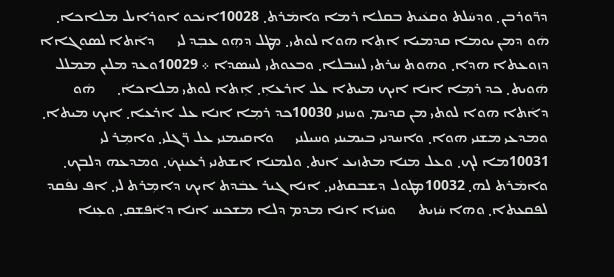ܕܪ̈ܘܪܒܢ܂ ܘܕܚܿܠܬ ܘܩܥܿܝܬ ܒܩܠܐ ܪܡܐ ܘܐܡܿܪܬ܂ 10028ܐܝܿܟܘ ܐܘܪܐܝܠ ܡܠܐܟܐ܂ ܗܿܘ ܕܡܢ ܝܘܡܐ ܩܕܡܝܐ ܐܬܼܐ ܗܘܐ ܠܘܬܝ܂ ܡܛܠ ܕܗܼܘ ܥܒܼܕ ܠܝ      ܕܐܿܬܐ ܠܣܘܓܐܐ ܕܙܘܥܬܐ ܗܕܐ܂ ܘܗܘܬ ܚܪܬܝ ܠܚܒܠܐ܂ ܘܒܥܘܬܝ ܠܚܣܕܐ ܀ 10029ܘܥܕ ܡܠܝܢ ܡܡܠܠ ܗܿܘܝܬ܂ ܟܕ ܪܡܼܐ ܐܢܐ ܐܝܟ ܡܝܬܐ ܥܠ ܐܪܥܐܼ܂ ܐܼܬܐ ܠܘܬܝ ܡܠܐܟܐܿ܂      ܗܿܘ ܕܐܿܬܐ ܗܘܐ ܠܘܬܝ ܡܢ ܩܕܝܡ܂ ܘܚܙܢܝ 10030ܟܕ ܪܡܼܐ ܐܢܐ ܥܠ ܐܪܥܐ܂ ܐܝܟ ܡܝܬܐ܂ ܘܡܕܥܝ ܡܫܢܝ ܗܘܐ܂ ܘܐܚܕܢܝ ܒܝܡܝܢܝ ܘܚܝܠܢܝ      ܘܐܩܝܡܢܝ ܥܠ ܪ̈ܓܠܝ܂ ܘܐܡܼܪ ܠܝ 10031ܡܐ ܠܟ܂ ܘܥܠ ܡܢܐ ܡܬܙܝܥ ܐܢܬ܂ ܘܠܡܢܐ ܐܫܬܢܝ ܪܥܝܢܟܿ܂ ܘܡܕܥܗ ܕܠܒܟ܂ ܘܐܡܿܪܬ ܠܗ܂ 10032ܡܛܘܠ ܕܫܒܩܬܢܝ܂ ܐܢܐ ܓܝܪ ܥܒܿܕܬ ܐܝܟ ܕܐܡܼܪܬ ܠܝ܂ ܐܦ ܢܦܿܩܕ ܠܦܩܥܬܐ܂ ܘܗܐ ܚܿܙܝܬ      ܘܚܿܙܐ ܐܢܐ ܡܕܡ ܕܠܐ ܡܫܟܚ ܐܢܐ ܕܐܿܦܫܩ܂ ܘܥܼܢܐ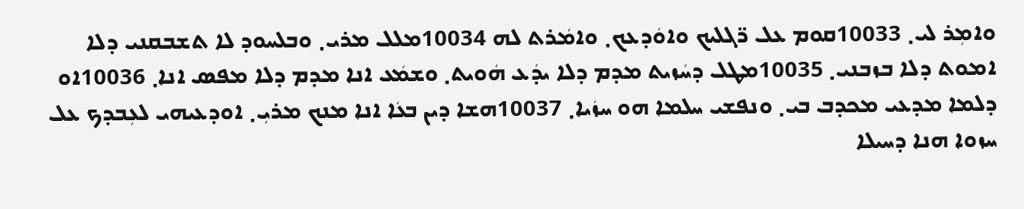ܘܐܡܼܪ ܠܝ܂ 10033ܩܘܡ ܥܠ ܪ̈ܓܠܝܟ ܘܐܘܿܕܥܟ܂ ܘܐܡܿܪܬ ܠܗ 10034ܡܠܠ ܡܪܝ܂ ܘܒܠܚܘܕ ܠܐ ܬܫܒܩܢܝ ܕܠܐ ܐܡܘܬ ܕܠܐ ܒܙܒܢܝ܂ 10035ܡܛܠ ܕܚܿܙܝܬ ܡܕܡ ܕܠܐ ܝܕܿܥ ܗܿܘܝܬ܂ ܘܫܡܿܥ ܐܢܐ ܡܕܡ ܕܠܐ ܡܦܣ ܐܢܐ܂ 10036ܐܘ ܕܠܡܐ ܡܕܥܝ ܡܟܕܒ ܒܝ܂ ܘܢܦܫܝ ܚܠܡܐ ܗܘ ܚܙܿܝܐ܂ 10037ܗܫܐ ܕܝܢ ܒܥܿܐ ܐܢܐ ܡܢܟ ܡܪܝܼ܂ ܐܘܕܥܝܗܝ ܠܥܼܒܕܟ ܥܠ ܚܙܘܐ ܗܢܐ ܕܚܝܠܐ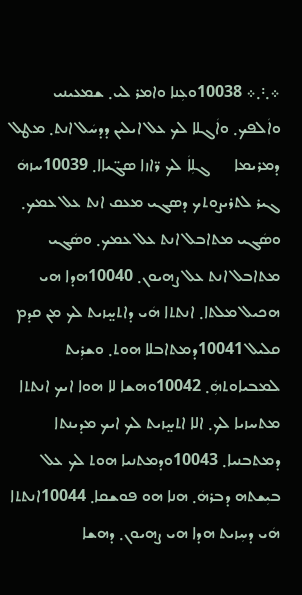܀܂܃܂܀ 10038ܘܥܼܢܐ ܘܐܡܪ ܠܝ܂ ܫܡܥܝܢܝ ܘܐܿܠܦܟ܂ ܘܐܿܓܠܐ ܠܟ ܥܠ ܐܝܠܝܢ ܕܕܚܿܠ ܐܢܬ܂ ܡܛܠ ܕܡܪܝܡܐ      ܓܠܼܐܿ ܠܟ ܪ̈ܐܙܐ ܣܓ̈ܝܐܐ܂ 10039ܚܙܗܿ ܓܝܪ ܠܬܪܝܨܘܬܟ ܕܣܓܝ ܡܥܩ ܐܢܬ ܥܠ ܥܡܟ܂ ܘܣܿܓܝ ܡܬܐܒܠ ܐܢܬ ܥܠ ܥܡܟ܂ ܘܣܿܓܝ      ܡܬܐܒܠ ܐܢܬ ܥܠ ܨܗܝܘܢ܂ 10040ܗܕܐ ܗܝ ܗܟܝܠ ܡܠܬܐ܂ ܐܢܬܬܐ ܗܿܝ ܕܐܬܚ̤ܙܝܬ ܠܟ ܡܢ ܩܕܡ ܩܠܝܠ 10041ܕܡܬܐܒܠܐ ܗܘܬ܂ ܘܫܪܼܝܬ ܠܡܒܝܐܘܬܗܼܿ܂ 10042ܘܗܫܐ ܠܐ ܗܘܐ ܐܝܟ ܐܢܬܬܐ ܡܬܚܙܝܐ ܠܟ܂ ܐܠܐ ܐܬܚ̤ܙܝܬ ܠܟ ܐܝܟ ܡܕܝܢܬܐ ܕܡܬܒܢܝܐ܂ 10043ܘܕܡܬܢܝܐ ܗܘܬ ܠܟ ܥܠ ܒܝܼܫܬܗ ܕܒܪܗܿ܂ ܗܢܐ ܗܘ ܦܘܫܩܐ܂ 10044ܐܢܬܬܐ ܗܿܝ ܕܚܼܙܝܬ ܗܕܐ ܗܝ ܨܗܝܘܢ܂ ܕܗܫܐ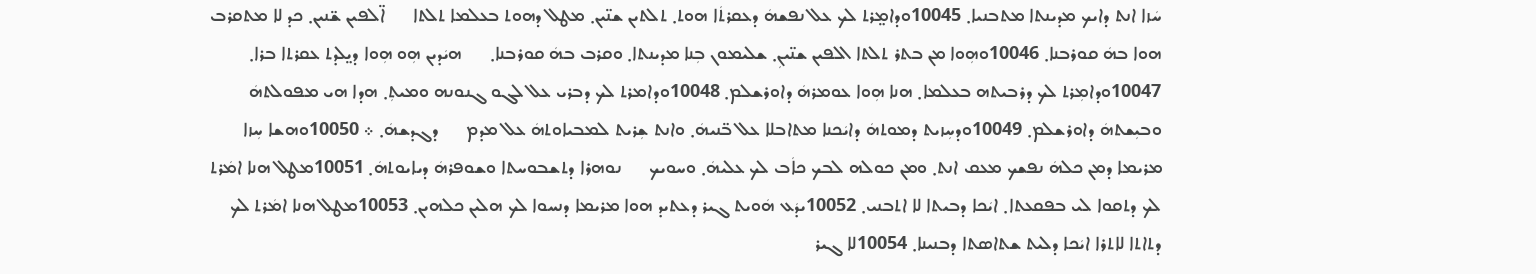ܚܿܙܐ ܐܢܬ ܕܐܝܟ ܡܕܝܢܬܐ ܡܬܒܢܝܐ܂ 10045ܘܕܐܡ̤ܪܬ ܠܟ ܥܠ ܢܦܫܗܿ ܕܥܩܪܬܿܐ ܗܘܬ܂ ܬܠܬܝܢ ܫܢ̈ܝܢ܂ ܡܛܠ ܕܗܘܬ ܒܥܠܡܐ ܬܠܬܐ      ܐ̈ܠܦܝܢ ܫ̈ܢܝܢ܂ ܟܕ ܠܐ ܡܬܩܪܒ ܗܘܐ ܒܗܿ ܩܘܪܒܢܐ܂ 10046ܘܗܼܘܐ ܡܢ ܒܬܪ ܬܠܬܐ ܐܠܦܝܢ ܫܢ̈ܝܢܼ܂ ܫܠܝܡܘܢ ܒܼܢܐ ܡܕܝܢܬܐ܂ ܘܩܪܒ ܒܗܿ ܩܘܪܒܢܐ܂      ܗܝܿܕܝܢ ܗܼܘ ܗܼܘܐ ܕܝ̤ܠܕܬ ܥܩܪܬܐ ܒܪܐ܂ 10047ܘܕܐܡܼܪܬ ܠܟ ܕܪܒܝܬܗ ܒܥܠܡܐ܂ ܗܢܐ ܗܼܘܐ ܥܘܡܪܗܿ ܕܐܘܪܫܠܡ܂ 10048ܘܕܐܡܪܬ ܠܟ ܕܒܪܝ ܥܠ ܠܓܘ ܓܢܘܢܗ ܘܡܝܬܼ܂ ܗܕܐ ܗܝ ܡܦܘܠܬܗܿ ܘܒܝܼܫܬܗܿ ܕܐܘܪܫܠܡ܂ 10049ܘܕܚܼܙܝܬ ܕܡܘܬܗܿ ܕܐܝܿܟܢܐ ܡܬܐܒܠܐ ܥܠ ܒ̈ܢܝܗܿ܂ ܘܐܢܬ ܫܼܪܝܬ ܠܡܒܝܐܘܬܗܿ ܥܠ ܡܕܡ      ܕܓܕܫܗܿ܂ ܀ 10050ܘܗܫܐ ܚܼܙܐ ܡܪܝܡܐ ܕܡܢ ܟܠܗܿ ܢܦܫܟ ܡܥܩ ܐܢܬ܂ ܘܡܢ ܟܘܠܗ ܠܒܟ ܟܐܿܒ ܠܟ ܥܠܝܗܿ܂ ܘܚܘܝܟ      ܢܘܗܪܐ ܕܬܫܒܘܚܬܐ ܘܫܘܦܪܗܿ ܕܝܐܝܘܬܗܿ܂ 10051ܡܛܠ ܗܢܐ ܐܡܿܪܬ ܠܟ ܕܬܩܘܐ ܠܝ ܒܦܩܥܬܐ܂ ܐܝܿܟܐ ܕܒܝܬܐ ܠܐ ܐܬܒܢܝ܂ 10052ܝܕܿܥ ܗܿܘܝܬ ܓܝܪ ܕܥܬܝܕ ܗܘܐ ܡܪܝܡܐ ܕܢܚܘܐ ܠܟ ܗܠܝܢ ܟܠܗܝܢ܂ 10053ܡܛܠ ܗܢܐ ܐܡܿܪܬ ܠܟ ܕܬܐܬܐ ܠܐܬܪܐ ܐܝܿܟܐ ܕܠܝܬ ܫܬܐܣܬܐ ܕܒܢܝܢܐ܂ 10054ܠܐ ܓܝܪ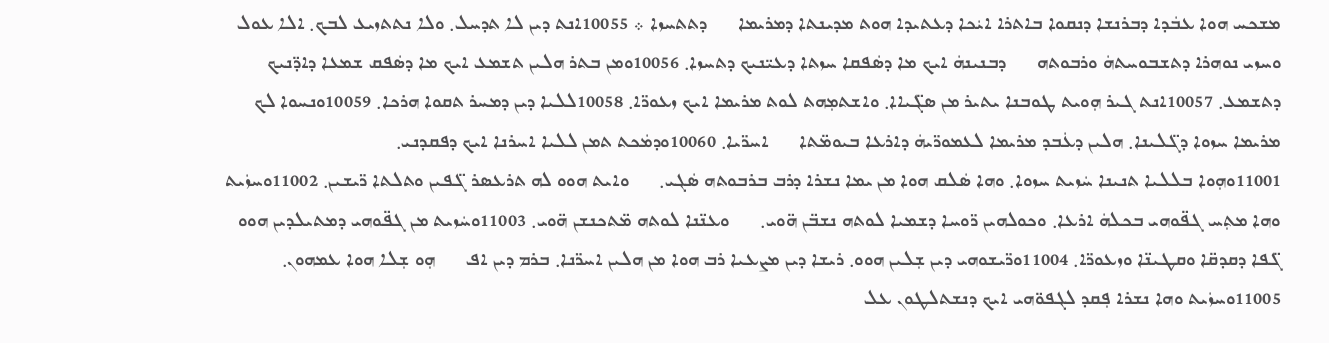ܡܫܟܚ ܗܘܐ ܥܒܿܕܐ ܕܒܪܢܫܐ ܕܢܩܘܐ ܒܐܬܪܐ ܐܝܿܟܐ ܕܥܬܝܕܐ ܗܘܬ ܡܕܝܢܬܐ ܕܡܪܝܡܐ      ܕܬܬܚܙܐ ܀ 10055ܐܢܬ ܕܝܢ ܠܐ ܬܕܚܠ܂ ܘܠܐ ܢܬܬܙܝܥ ܠܒܟ܂ ܐܠܐ ܥܘܠ ܘܚܙܝ ܢܘܗܪܐ ܕܬܫܒܘܚܬܗܿ ܘܪܒܘܬܗ      ܕܒܢܝܢܗܿ ܐܝܟ ܡܐ ܕܣܿܦܩܐ ܚܙܬܐ ܕܥܝ̈ܢܝܟ ܕܬܚܙܐ܂ 10056ܘܡܢ ܒܬܪ ܗܠܝܢ ܬܫܡܥ ܐܝܟ ܡܐ ܕܣܿܦܩ ܫܡܥܐ ܕܐܕ̈ܢܝܟ ܕܬܫܡܥ܂ 10057ܐܢܬ ܓܝܪ ܗܼܘܝܬ ܛܘܒܢܐ ܝܬܝܪ ܡܢ ܣܓ̈ܝܐܐ܂ ܘܐܫܬܡܼܗܬ ܠܘܬ ܡܪܝܡܐ ܐܝܟ ܙܥܘܪ̈ܐ܂ 10058ܠܠܝܐ ܕܝܢ ܕܡܚܪ ܬܩܘܐ ܗܪܟܐ܂ 10059ܘܢܚܘܐ ܠܟ ܡܪܝܡܐ ܚܙܘܐ ܕܓ̈ܠܝܢܐ܂ ܗܠܝܢ ܕܥܿܒܕ ܡܪܝܡܐ ܠܥܡܘܪ̈ܝܗܿ ܕܐܪܥܐ ܒܝܘܡ̈ܬܐ      ܐܚܪ̈ܝܐ܂ 10060ܘܕܡܿܟܬ ܬܡܢ ܠܠܝܐ ܐܚܪܢܐ ܐܝܟ ܕܦܩܕܢܝ܂
11001ܘܗܼܘܐ ܒܠܠܝܐ ܬܢܝܢܐ ܚܿܙܝܬ ܚܙܘܐ܂ ܘܗܐ ܣܿܠܩ ܗܘܐ ܡܢ ܝܡܐ ܢܫܪܐ ܕܪܒ ܒܪܒܘܬܗ ܣܿܓܝ܂      ܘܐܝܬ ܗܘܘ ܠܗ ܬܪܥܣܪ ܓ̈ܦܝܢ ܘܬܠܬܐ ܪ̈ܝܫܝܢ܂ 11002ܘܚܙܿܝܬ ܘܗܐ ܡܬܼܚ ܓܦ̈ܘܗܝ ܒܟܠܗܿ ܐܪܥܐ܂ ܘܟܘܠܗܝܢ ܪ̈ܘܚܐ ܕܫܡܝܐ ܠܘܬܗ ܢܫܒ̈ܢ ܗ̈ܘܝ܂      ܘܥܢ̈ܢܐ ܠܘܬܗ ܡ̈ܬܟܢܫܢ ܗ̈ܘܝ܂ 11003ܘܚܿܙܝܬ ܡܢ ܓܦ̈ܘܗܝ ܕܡܬܝܠܕܝܢ ܗܘܘ ܓ̈ܦܐ ܕܩܕܩ̈ܐ ܘܩܛܝܢ̈ܐ ܘܙܥܘܪ̈ܐ܂ 11004ܘܪ̈ܝܫܘܗܝ ܕܝܢ ܫܼܠܝܢ ܗܘܘ܂ ܪܝܫܐ ܕܝܢ ܡܨܥܝܐ ܪܒ ܗܘܐ ܡܢ ܗܠܝܢ ܐܚܪ̈ܢܐ܂ ܒܪܡ ܕܝܢ ܐܦ      ܗܼܘ ܫܼܠܐ ܗܘܐ ܥܡܗܘܢ܂ 11005ܘܚܙܿܝܬ ܘܗܐ ܢܫܪܐ ܦܼܩܕ ܠܓܦܘ̈ܗܝ ܐܝܟ ܕܢܫܬܠܛܘܢ ܥܠ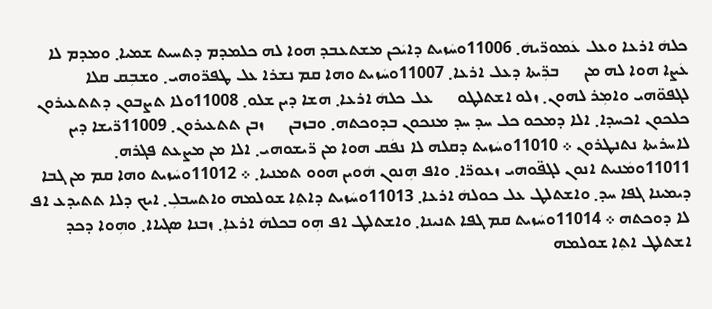ܟܠܗܿ ܐܪܥܐ ܘܥܠ ܥܿܡܘܪ̈ܝܗܿ܂ 11006ܘܚܿܙܝܬ ܕܐܝܿܟܢ ܡܫܬܥܒܕ ܗܘܐ ܠܗ ܟܠܡܕܡ ܕܬܚܝܬ ܫܡܝܐ܂ ܘܡܕܡ ܠܐ ܥܿܨܐ ܗܘܐ ܠܗ ܡܢ      ܒܪܼ̈ܝܬܐ ܕܥܠ ܐܪܥܐ܂ 11007ܘܚܿܙܝܬ ܘܗܐ ܩܡ ܢܫܪܐ ܥܠ ܛܦܪ̈ܘܗܝ܂ ܘܫܒܼܩ ܩܠܐ ܠܓܦܘ̈ܗܝ ܘܐܡܼܪ ܠܗܘܢ܂ ܙܠܘ ܐܫܬܠܛܘ      ܥܠ ܟܠܗܿ ܐܪܥܐ܂ ܗܫܐ ܕܝܢ ܫܠܘ܂ 11008ܘܠܐ ܬܨܒܘܢ ܕܬܬܥܝܪܘܢ ܟܠܟܘܢ ܐܟܚܕܐ܂ ܐܠܐ ܕܡܟܘ ܟܠ ܚܕ ܚܕ ܡܢܟܘܢ ܒܕܘܟܬܗ܂ ܘܒܙܒܢ      ܙܒܢ ܬܬܥܝܪܘܢ܂ 11009ܪ̈ܝܫܐ ܕܝܢ ܠܐܚܪܝܬܐ ܢܬܢܛܪܘܢ ܀ 11010ܘܚܿܙܝܬ ܕܩܠܗ ܠܐ ܢܦܿܩ ܗܘܐ ܡܢ ܪ̈ܝܫܘܗܝ܂ ܐܠܐ ܡܢ ܡܨܥܬ ܦܓܪܗ܂ 11011ܘܡܿܢܝܬ ܐܢܘܢ ܠܓܦ̈ܘܗܝ ܙܥܘܪ̈ܐ܂ ܘܐܦ ܗܼܢܘܢ ܗܿܘܝܢ ܗܘܘ ܬܡܢܝܐ܂ ܀ 11012ܘܚܿܙܝܬ ܘܗܐ ܩܡ ܡܢ ܓܒܐ ܕܝܡܝܢܐ ܓܦܐ ܚܕ܂ ܘܐܫܬܠܛ ܥܠ ܟܘܠܗܿ ܐܪܥܐ܂ 11013ܘܚܿܙܝܬ ܕܐܬܼܐ ܫܘܠܡܗ ܘܐܬܚܒܠܼ܂ ܐܝܟ ܕܠܐ ܬܬܝܕܥ ܐܦ ܠܐ ܕܘܟܬܗ ܀ 11014ܘܚܿܙܝܬ ܩܡ ܓܦܐ ܬܢܝܢܐ܂ ܘܐܫܬܠܛ ܐܦ ܗܼܘ ܒܟܠܗܿ ܐܪܥܐܼ܂ ܙܒܢܐ ܣܓܝܐܐ܂ ܘܗܼܘܐ ܕܟܕ      ܐܫܬܠܛ ܐܬܼܐ ܫܘܠܡܗ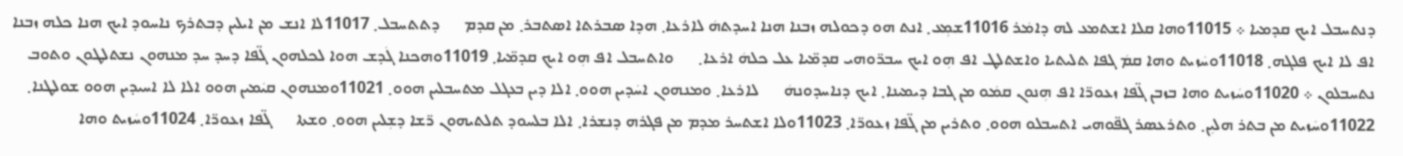ܕܢܬܚܒܠ ܐܝܟ ܩܕܡܝܐ ܀ 11015ܘܗܐ ܩܠܐ ܐܫܬܡܥ ܠܗ ܕܐܡܿܪ 11016ܫܡܼܥ܂ ܐܢܬ ܗܘ ܕܟܘܠܗ ܙܒܢܐ ܗܢܐ ܐܚܕܬܗܿ ܠܐܪܥܐ܂ ܗܕܐ ܣܒܪܬܐ ܐܣܬܒܪ܂ ܡܢ ܩܕܡ      ܕܬܬܚܒܠ܂ 11017ܠܐ ܐܢܫ ܡܢ ܐܝܠܝܢ ܕܒܬܪܟ ܢܐܚܘܕ ܐܝܟ ܗܢܐ ܟܠܗ ܙܒܢܐ ܐܦ ܠܐ ܐܝܟ ܦܠܓܗ܂ 11018ܘܚܿܙܝܬ ܘܗܐ ܩܡܿ ܓܦܐ ܬܠܝܬܝܐ ܘܐܫܬܠܛ ܐܦ ܗܼܘ ܐܝܟ ܚܒܪ̈ܘܗܝ ܩܕܡ̈ܝܐ ܥܠ ܟܠܗܿ ܐܪܥܐ܂      ܘܐܬܚܒܠ ܐܦ ܗܼܘ ܐܝܟ ܩܕܡ̈ܝܐ܂ 11019ܘܗܟܢܐ ܓܿܕܫ ܗܘܐ ܠܟܠܗܘܢ ܓ̈ܦܐ ܕܚܕ ܚܕ ܡܢܗܘܢ ܢܫܬܠܛܘܢ ܘܬܘܒ ܢܬܚܒܠܘܢ ܀ 11020ܘܚܿܙܝܬ ܘܗܐ ܒܙܒܢ ܓ̈ܦܐ ܙܥܘܪ̈ܐ ܐܦ ܗܼܢܘܢ ܩܡܿܘ ܡܢ ܓܒܐ ܕܝܡܝܢܐ܂ ܐܝܟ ܕܢܐܚܕܘܢܗܿ      ܠܐܪܥܐ܂ ܘܡܢܗܘܢ ܐܚܿܕܝܢ ܗܘܘ܂ ܐܠܐ ܕܝܢ ܒܥܓܠ ܡܬܚܒܠܝܢ ܗܘܘ܂ 11021ܘܡܢܗܘܢ ܩܝܿܡܝܢ ܗܘܘ ܐܠܐ ܠܐ ܐܚܝܕܝܢ ܗܘܘ ܫܘܠܛܢܐ܂ 11022ܘܚܿܙܝܬ ܡܢ ܒܬܪ ܗܠܝܼܢ܂ ܘܬܪܥܣܪ ܓܦ̈ܘܗܝ ܐܬܚܒܠܘ ܗܘܘ܂ ܘܬܪܝܢ ܡܢ ܓ̈ܦܐ ܙܥܘܪ̈ܐ܂ 11023ܘܠܐ ܐܫܬܚܪ ܡܕܡ ܡܢ ܦܓܪܗ ܕܢܫܪܐ܂ ܐܠܐ ܒܠܚܘܕ ܬܠܬܝܗܘܢ ܪ̈ܫܐ ܕܫܼܠܝܢ ܗܘܘ܂ ܘܫܬܐ      ܓ̈ܦܐ ܙܥܘܪ̈ܐ܂ 11024ܘܚܿܙܝܬ ܘܗܐ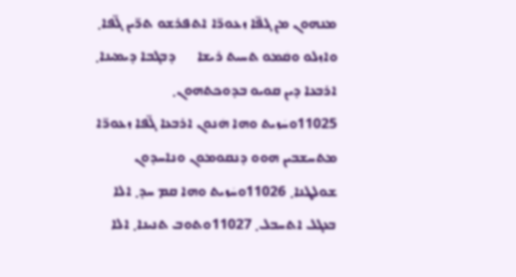ܡܢܗܘܢ ܡܢ ܓܦ̈ܐ ܙܥܘܪ̈ܐ ܐܬܦܪܫܘ ܬܪ̈ܝܢ ܓ̈ܦܐ܂ ܘܐܙܠܘ ܘܩܿܡܘ ܬܚܝܬ ܪܝܫܐ      ܕܒܓܒܐ ܕܝܡܝܢܐ܂ ܐܪܒܥܐ ܕܝܢ ܩܘܝܘ ܒܕܘܟܬܗܘܢ܂ 11025ܘܚܿܙܝܬ ܘܗܐ ܗܿܢܘܢ ܐܪܒܥܐ ܓ̈ܦܐ ܙܥܘܪ̈ܐ ܡܬܚܫܒܝܢ ܗܘܘ ܕܢܩܘܡܘܢ ܘܢܐܚܕܘܢ ܫܘܠܛܢܐ܂ 11026ܘܚܿܙܝܬ ܘܗܐ ܩܡ ܚܕ܂ ܐܠܐ ܒܥܓܠ ܐܬܚܒܠ܂ 11027ܘܬܘܒ ܬܢܝܢܐ܂ ܐܠܐ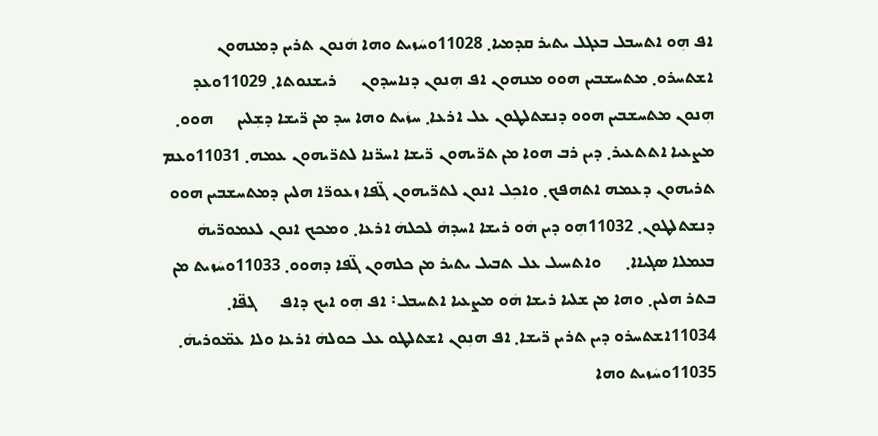ܐܦ ܗܼܘ ܐܬܚܒܠ ܒܥܓܠ ܝܬܝܪ ܩܕܡܝܐ܂ 11028ܘܚܿܙܝܬ ܘܗܐ ܗܿܢܘܢ ܬܪܝܢ ܕܡܢܗܘܢ ܐܫܬܚܪܘ܂ ܡܬܚܫܒܝܢ ܗܘܘ ܡܢܗܘܢ ܐܦ ܗܼܢܘܢ ܕܢܐܚܕܘܢ      ܪܝܫܢܘܬܐ܂ 11029ܘܥܕ ܗܼܢܘܢ ܡܬܚܫܒܝܢ ܗܘܘ ܕܢܫܬܠܛܘܢ ܥܠ ܐܪܥܐ܂ ܚܙܿܝܬ ܘܗܐ ܚܕ ܡܢ ܪ̈ܝܫܐ ܕܫܼܠܝܢ      ܗܘܘ܂ ܡܨܥܝܐ ܐܬܬܥܝܪ܂ ܕܝܢ ܪܒ ܗܘܐ ܡܢ ܬܪ̈ܝܗܘܢ ܪ̈ܝܫܐ ܐܚܪ̈ܢܐ ܠܬܪ̈ܝܗܘܢ ܥܡܗ܂ 11031ܘܥܡ ܬܪܝܗܘܢ ܕܥܡܗ ܐܬܗܦܟ܂ ܘܐܟܼܠ ܐܢܘܢ ܠܬܪ̈ܝܗܘܢ ܓ̈ܦܐ ܙܥܘܪ̈ܐ ܗܠܝܢ ܕܡܬܚܫܒܝܢ ܗܘܘ      ܕܢܫܬܠܛܘܢ܂ 11032ܗܼܘ ܕܝܢ ܗܿܘ ܪܝܫܐ ܐܚܕܗܿ ܠܟܠܗܿ ܐܪܥܐ܂ ܘܡܟܟ ܐܢܘܢ ܠܥܡܘܪ̈ܝܗܿ ܒܥܡܠܐ ܣܓܝܐܐ܂      ܘܐܬܚܝܠ ܥܠ ܬܒܝܠ ܝܬܝܪ ܡܢ ܟܠܗܘܢ ܓ̈ܦܐ ܕܗܘܘ܂ 11033ܘܚܿܙܝܬ ܡܢ ܒܬܪ ܗܠܝܢ܂ ܘܗܐ ܡܢ ܫܠܝܐ ܪܝܫܐ ܗܿܘ ܡܨܥܝܐ ܐܬܚܒܠ܃ ܐܦ ܗܼܘ ܐܝܟ ܕܐܦ      ܓܦ̈ܐ܂ 11034ܐܫܬܚܪܘ ܕܝܢ ܬܪܝܢ ܪ̈ܝܫܐ܂ ܐܦ ܗܢܼܘܢ ܐܫܬܠܛܘ ܥܠ ܟܘܠܗܿ ܐܪܥܐ ܘܠܐ ܥܡ̈ܘܪܝܗܿ܂ 11035ܘܚܿܙܝܬ ܘܗܐ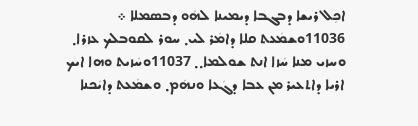ܐܟܼܠ ܪܝܫܐ ܕܒܓܒܐ ܕܝܡܝܢܐ ܠܗܿܘ ܕܒܣܡܠܐ ܀ 11036ܘܫܡܿܥܬ ܩܠܐ ܕܐܡܿܪ ܠܝ܂ ܚܘܪ ܠܩܘܒܠܟ ܥܙܪܐ܂ ܘܚܙܝ ܡܢܐ ܚܿܙܐ ܐܢܬ ܫܘܠܡܐ܂܂ 11037ܘܚܿܙܝܬ ܘܗܐ ܐܝܟ ܐܪܝܐ ܕܐܬܥܝܪ ܡܢ ܥܒܐ ܕܓܿܥܐ ܘܢܗܿܡ܂ ܘܫܡܿܥܬ ܕܐܝܿܟܢܐ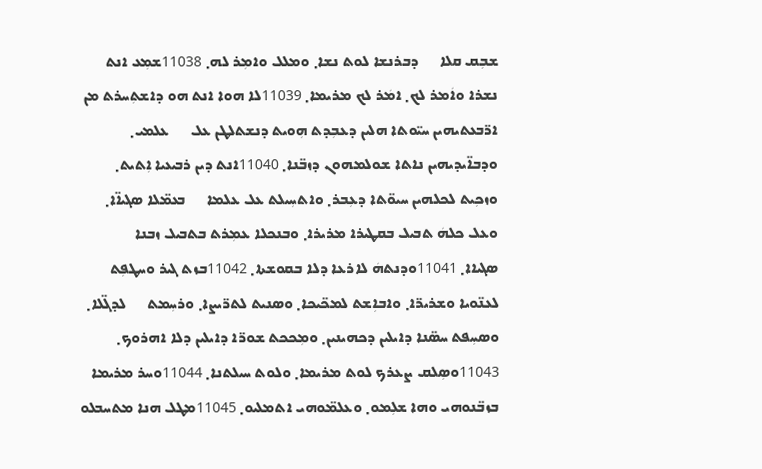ܫܒܼܩ ܩܠܐ      ܕܒܪܢܫܐ ܠܘܬ ܢܫܐ܂ ܘܡܠܠ ܘܐܡܼܪ ܠܗ܂ 11038ܫܡܼܥ ܐܢܬ ܢܫܪܐ ܘܐܿܡܪ ܠܟ܂ ܐܡܿܪ ܠܟ ܡܪܝܡܐ܂ 11039ܠܐ ܗܘܐ ܐܢܬ ܗܘ ܕܐܫܬܼܚܪܬ ܡܢ ܐܪ̈ܒܥܬܝܗܝܢ ܚܝ̈ܘܬܐ ܗܠܝܢ ܕܥܒܼܕܬ ܗܼܘܝܬ ܕܢܫܬܠܛܢ ܥܠ      ܥܠܡܝ܂ ܘܕܒܐ̈ܝܕܝܗܝܢ ܢܐܬܐ ܫܘܠܡܗܘܢ ܕܙܒ̈ܢܐ܂ 11040ܐܢܬ ܕܝܢ ܪܒܝܥܝܐ ܐܼܬܝܬ܂ ܘܙܟܼܝܬ ܠܟܠܗܝܢ ܚܝܘ̈ܬܐ ܕܥܼܒܪ܂ ܘܐܬܚܼܝܠܬ ܥܠ ܥܠܡܐ      ܒܥܡ̈ܠܐ ܣܓܝܐ̈ܐ܂ ܘܥܠ ܟܠܗܿ ܬܒܝܠ ܒܩܛܝܪܐ ܡܪܝܪܐ܂ ܘܒܢܟܠܐ ܥܡܼܪܬ ܒܬܒܝܠ ܙܒܢܐ      ܣܓܝܐܐ܂ 11041ܘܕܢܬܗܿ ܠܐܪܥܐ ܕܠܐ ܒܩܘܫܬܐ܂ 11042ܒܙܬ ܓܝܪ ܘܚܛܦܼܬ ܠܥܢ̈ܘܝܐ ܘܫܪܝܪ̈ܐ܂ ܘܐܒܐܼܫܬ ܠܡܟ̈ܝܟܐ܂ ܘܣܢܝܬ ܠܬܪ̈ܝܨܐ܂ ܘܪܚܼܡܬ      ܠܕܓ̈ܠܐ܂ ܘܣܚܼܦܬ ܚܣ̈ܢܐ ܕܐܝܠܝܢ ܕܟܗܝܢܝܢ܂ ܘܡܼܟܟܬ ܫܘܪ̈ܐ ܕܐܝܠܝܢ ܕܠܐ ܐܗܪܘܟ܂ 11043ܘܣܼܠܩ ܨܥܪܟ ܠܘܬ ܡܪܝܡܐ܂ ܘܠܘܬ ܚܝܠܬܢܐ܂ 11044ܘܚܪ ܡܪܝܡܐ ܒܙܒ̈ܢܘܗܝ ܘܗܐ ܫܠܼܡܘ܂ ܘܥܠܡ̈ܘܗܝ ܐܬܡܠܝܘ܂ 11045ܡܛܠ ܗܢܐ ܡܬܚܒܠܘ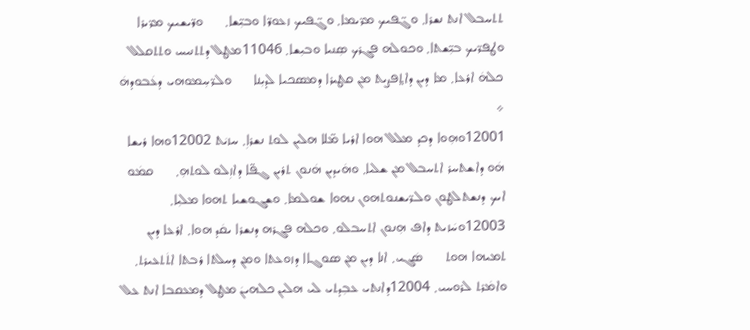ܬܬܚܒܠ ܐܢܬ ܢܫܪܐ܂ ܘܓ̈ܦܝܟ ܡܪ̈ܝܡܐ܂ ܘܓ̈ܦܝܟ ܙܥܘܪ̈ܐ ܘܒܝܼ̈ܫܐ܂      ܘܪ̈ܝܫܝܟ ܡܪ̈ܝܪܐ ܘܛܦܪ̈ܝܟ ܒܝܼ̈ܫܬܐ܂ ܘܟܘܠܗ ܦܓܪܟ ܣܼܢܝܐ ܘܒܝܼܫܐ܂ 11046ܡܛܠ ܕܬܬܢܝܚ ܘܬܬܩܠܠ ܟܠܗܿ ܐܪܥܐ܂ ܡܐ ܕܝܢ ܕܐܬ̤ܦܨܝܬ ܡܢ ܩܛܝܪܐ ܕܡܣܟܝܐ ܠܕܝܼܢܐ      ܘܠܪ̈ܚܼܡܘܗܝ ܕܥܿܒܘܕܗܿ ܀
12001ܘܗܼܘܐ ܕܟܕ ܡܠܠ ܗܘܐ ܐܪܝܐ ܡ̈ܠܐ ܗܠܝܢ ܠܘܬ ܢܫܪܐܼ܂ ܚܙܝܿܬ 12002ܘܗܐ ܪܝܫܐ ܗܿܘ ܕܐܫܬܚܪ ܐܬܚܒܠ ܡܢ ܫܠܝܐ܂ ܘܗܿܝܕܝܢ ܗܿܢܘܢ ܬܪܝܢ ܓܦ̈ܐ ܕܐܙܼܠܘ ܠܘܬܗܼ܂      ܩܡܿܘ ܐܝܟ ܕܢܫܬܠܛܘܢ ܘܠܪ̈ܝܫܢܘܬܗܘܢ ܢܗܘܐ ܫܘܠܡܐ܂ ܘܫܓܘܫܝܐ ܬܗܘܐ ܡܠܝܼܐ܂ 12003ܘܚܿܙܝܬ ܕܐܦ ܗܼܢܘܢ ܐܬܚܒܠܘ܂ ܘܟܠܗ ܦܓܪܗ ܕܢܫܪܐ ܝܩܿܕ ܗܘܐ܂ ܐܪܥܐ ܕܝܢ ܬܡܝܗܐ ܗܘܬ      ܣܿܓܝ܂ ܐܢܐ ܕܝܢ ܡܢ ܣܘܓܐܐ ܕܙܘܥܬܐ ܘܡܢ ܕܚܠܬܐ ܪܒܬܐ ܐܬܿܬܥܝܪܬ܂ ܘܐܡܿܪܬ ܠܪܘܚܝ܂ 12004ܕܐܢܬܝ ܥܒܼܕܬܝ ܠܝ ܗܠܝܢ ܟܠܗܝܢܿ ܡܛܠ ܕܡܥܩܒܐ ܐܢܬ ܥܠ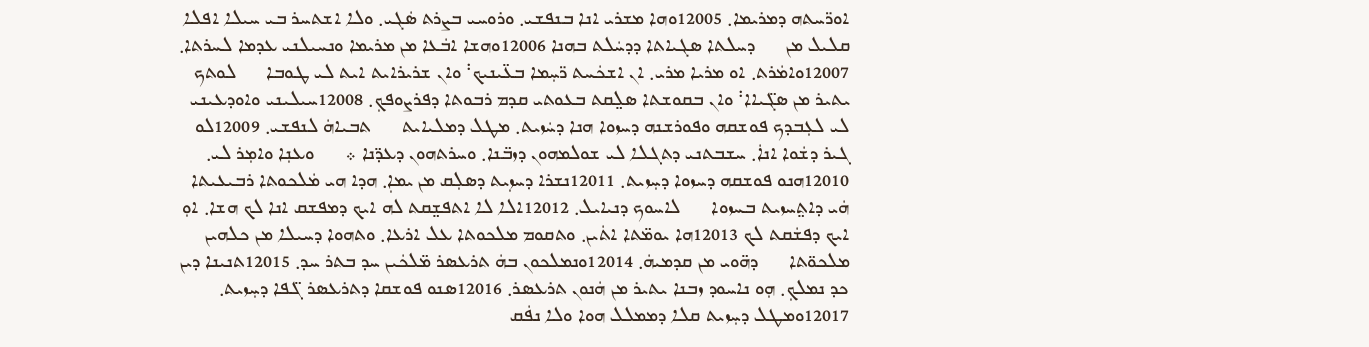ܐܘܪ̈ܚܬܗ ܕܡܪܝܡܐ܂ 12005ܘܗܐ ܡܫܪܝ ܐܢܐ ܒܢܦܫܝ܂ ܘܪܘܚܝ ܒܨܪܬ ܣܿܓܝ܂ ܘܠܐ ܐܫܬܚܪ ܒܝ ܚܝܠܐ ܐܦܠܐ ܩܠܝܠ ܡܢ      ܕܚܠܬܐ ܣܓܝܐܬܐ ܕܕܚܿܠܬ ܒܗܢܐ 12006ܘܗܫܐ ܐܒܿܥܐ ܡܢ ܡܪܝܡܐ ܘܢܚܝܠܢܝ ܥܕܡܐ ܠܚܪܬܐ܂ 12007ܘܐܡܿܪܬ܂ ܐܘ ܡܪܝܐ ܡܪܝ܂ ܐܢ ܐܫܟܿܚܬ ܪ̈ܚܼܡܐ ܒܥ̈ܝܢܝܟ܃ ܘܐܢ ܫܪܝܪܐܝܬ ܐܝܬ ܠܝ ܛܘܒܐ      ܠܘܬܟ ܝܬܝܪ ܡܢ ܣܓ̈ܝܐܐ܃ ܘܐܢ ܒܩܘܫܬܐ ܣܠ̤ܩܬ ܒܥܘܬܝ ܩܕܡ ܪܒܘܬܐ ܕܦܪܨܘܦܟܼ܂ 12008ܚܝܠܝܢܝ ܘܐܘܕܥܝܢܝ ܠܝ ܠܥܼܒܕܟ ܦܘܫܩܗ ܘܦܘܪܫܢܗ ܕܚܙܘܐ ܗܢܐ ܕܚܿܙܝܬ܂ ܡܛܠ ܕܡܠܝܐܝܬ      ܬܒܝܐܗܿ ܠܢܦܫܝ܂ 12009ܠܘ ܓܝܪ ܕܫܿܘܐ ܐܢܐܿ܂ ܚܫܒܬܢܝ ܕܬܓܠܐ ܠܝ ܫܘܠܡܗܘܢ ܕܙܒ̈ܢܐ܂ ܘܚܪܬܗܘܢ ܕܥܕ̈ܢܐ ܀      ܘܥܢܼܐ ܘܐܡܼܪ ܠܝ܂ 12010ܗܢܘ ܦܘܫܩܗ ܕܚܙܘܐ ܕܚܼܙܝܬ܂ 12011ܢܫܪܐ ܕܚܙܼܝܬ ܕܣܠܼܩ ܡܢ ܝܡܐܼ܂ ܗܕܐ ܗܝ ܡܿܠܟܘܬܐ ܪܒܝܥܝܬܐ ܗܿܝ ܕܐܬ̤ܚܙܝܬ ܒܚܙܘܐ      ܠܐܚܘܟ ܕܢܝܐܝܠ܂ 12012ܐܠܐ ܠܐ ܐܬܦܫ̤ܩܬ ܠܗ ܐܝܟ ܕܡܦܫܩ ܐܢܐ ܠܟ ܗܫܐ܂ ܐܘܼ ܐܝܟ ܕܦܫܿܩܬ ܠܟ 12013ܗܐ ܝܘܡ̈ܬܐ ܐܬܿܝܢ܂ ܘܬܩܘܡ ܡܠܟܘܬܐ ܥܠ ܐܪܥܐ܂ ܘܬܗܘܐ ܕܚܝܠܐ ܡܢ ܟܠܗܝܢ ܡܠܟܘ̈ܬܐ      ܕܗ̈ܘܝ ܡܢ ܩܕܡܝܗܿ܂ 12014ܘܢܡܠܟܘܢ ܒܗܿ ܬܪܥܣܪ ܡ̈ܠܟܿܝܢ ܚܕ ܒܬܪ ܚܕ܂ 12015ܬܢܝܢܐ ܕܝܢ ܟܕ ܢܡܠܟܼ܂ ܗܼܘ ܢܐܚܘܕ ܙܒܢܐ ܝܬܝܪ ܡܢ ܗܿܢܘܢ ܬܪܥܣܪ܂ 12016ܣܢܘ ܦܘܫܩܐ ܕܬܪܥܣܪ ܓ̈ܦܐ ܕܚܼܙܝܬ܂ 12017ܘܡܛܠ ܕܚܼܙܝܬ ܩܠܐ ܕܡܡܠܠ ܗܘܐ ܘܠܐ ܢܦܿܩ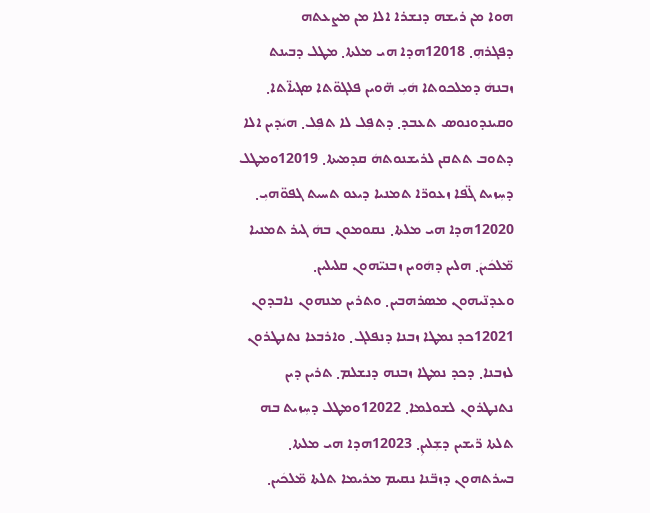ܗܘܐ ܡܢ ܪܝܫܗ ܕܢܫܪܐ ܐܠܐ ܡܢ ܡܨܥܬܗ      ܕܦܓܪܗܼ܂ 12018ܗܕܐ ܗܝ ܡܠܬܐ܂ ܡܛܠ ܕܒܝܢܬ ܙܒܢܗܿ ܕܡܠܟܘܬܐ ܗܿܝܼ ܗ̈ܘܝܢ ܦܠܓܘ̈ܬܐ ܣܓܝܐ̈ܬܐ܂      ܘܩܝܢܕܘܢܘܣ ܬܥܒܕ܂ ܕܬܦܼܠ ܠܐ ܬܦܼܠ܂ ܗܝܿܕܝܢ ܐܠܐ ܕܬܘܒ ܬܬܩܢ ܠܪܝܫܢܘܬܗܿ ܩܕܡܝܬܐ܂ 12019ܘܡܛܠ ܕܚܼܙܝܬ ܓ̈ܦܐ ܙܥܘܪ̈ܐ ܬܡܢܝܐ ܕܝܥܘ ܬܚܝܬ ܓܦܘ̈ܗܝܼ܂ 12020ܗܕܐ ܗܝ ܡܠܬܐ܂ ܢܩܘܡܘܢ ܒܗܿ ܓܝܪ ܬܡܢܝܐ ܡ̈ܠܟܿܝܢܿ܂ ܗܠܝܢ ܕܗܿܘܝܢ ܙܒܢܝ̈ܗܘܢ ܩܠܝܠܝܢ܂      ܘܥܕܢ̈ܝܗܘܢ ܡܣܪܗܒܝܢ܂ ܘܬܪܝܢ ܡܢܗܘܢ ܢܐܒܕܘܢ 12021ܟܕ ܢܡܛܐ ܙܒܢܐ ܕܢܦܠܓ܂ ܘܐܪܒܥܐ ܢܬܢܛܪܘܢ ܠܙܒܢܐ܂ ܕܟܕ ܢܡܛܐ ܙܒܢܗ ܕܢܫܠܡ܂ ܬܪܝܢ ܕܝܢ      ܢܬܢܛܪܘܢ ܠܫܘܠܡܐ܂ 12022ܘܡܛܠ ܕܚܼܙܝܬ ܒܗ ܬܠܬܐ ܪ̈ܝܫܝܢ ܕܫܼܠܝܢܼ܂ 12023ܗܕܐ ܗܝ ܡܠܬܐ܂ ܒܚܪܬܗܘܢ ܕܙܒ̈ܢܐ ܢܩܝܡ ܡܪܝܡܐ ܬܠܬܐ ܡ̈ܠܟܿܝܢ܂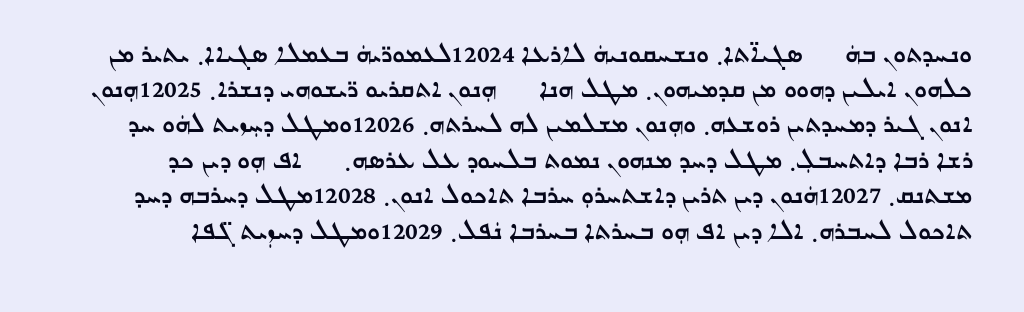ܘܢܚܕܬܘܢ ܒܗܿ      ܣܓܝܐ̈ܬܐ܂ ܘܢܫܚܩܘܢܝܗܿ ܠܐܪܥܐ 12024ܠܥܡܘܪ̈ܝܗܿ ܒܥܡܠܐ ܣܓܝܐܐ܂ ܝܬܝܪ ܡܢ ܟܠܗܘܢ ܐܝܠܝܢ ܕܗܘܘ ܡܢ ܩܕܡܝܗܘܢ܂ ܡܛܠ ܗܢܐ      ܗܼܢܘܢ ܐܬܩܪܝܘ ܪ̈ܝܫܘܗܝ ܕܢܫܪܐ܂ 12025ܗܼܢܘܢ ܐܢܘܢ ܓܝܪ ܕܡܚܕܬܝܢ ܪܘܫܥܗ܂ ܘܗܼܢܘܢ ܡܫܠܡܝܢ ܠܗ ܠܚܪܬܗ܂ 12026ܘܡܛܠ ܕܚܼܙܝܬ ܠܗܿܘ ܚܕ ܪܫܐ ܪܒܐ ܕܐܬܚܒܠܼ܂ ܡܛܠ ܕܚܕ ܡܢܗܘܢ ܢܡܘܬ ܒܠܚܘܕ ܥܠ ܥܪܣܗ܂      ܐܦ ܗܼܘ ܕܝܢ ܟܕ ܡܫܬܢܩ܂ 12027ܗܿܢܘܢ ܕܝܢ ܬܪܝܢ ܕܐܫܬܚܪܘܼ ܚܪܒܐ ܬܐܟܘܠ ܐܢܘܢ܂ 12028ܡܛܠ ܕܚܪܒܗ ܕܚܕ ܬܐܟܘܠ ܠܚܒܪܗ܂ ܐܠܐ ܕܝܢ ܐܦ ܗܼܘ ܒܚܪܬܐ ܒܚܪܒܐ ܢܿܦܠ܂ 12029ܘܡܛܠ ܕܚܙܼܝܬ ܓ̈ܦܐ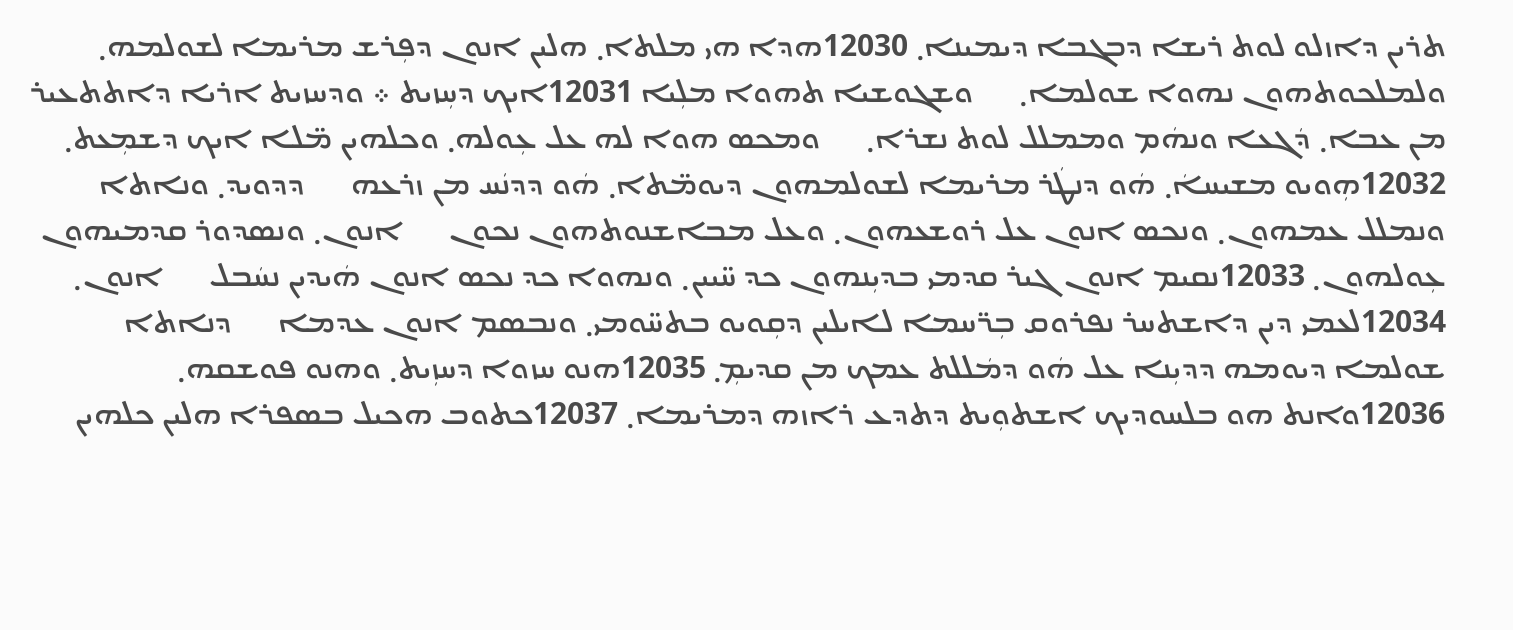ܬܪܝܢ ܕܐܙܠܘ ܠܘܬ ܪܝܫܐ ܕܒܓܒܐ ܕܝܡܝܢܐ܂ 12030ܗܕܐ ܗܝ ܡܠܬܐ܂ ܗܠܝܢ ܐܢܘܢ ܕܦܼܪܫ ܡܪܝܡܐ ܠܫܘܠܡܗ܂ ܘܠܡܠܟܘܬܗܘܢ ܢܗܘܐ ܫܘܠܡܐ܂      ܘܫܓܘܫܝܐ ܬܗܘܐ ܡܠܼܝܐ 12031ܐܝܟ ܕܚܼܙܝܬ ܀ ܘܕܚܙܝܬ ܐܪܝܐ ܕܐܬܬܥܝܪ ܡܢ ܥܒܐ܂ ܕܿܓܥܐ ܘܢܗܿܡ ܘܡܡܠܠ ܠܘܬ ܢܫܪܐ܂      ܘܡܟܣ ܗܘܐ ܠܗ ܥܠ ܥܼܘܠܗ܂ ܘܟܠܗܝܢ ܡ̈ܠܐ ܐܝܟ ܕܫܡܼܥܬ܂ 12032ܗܼܘܝܘ ܡܫܝܚܐܿ܂ ܗܿܘ ܕܢܛܿܪ ܡܪܝܡܐ ܠܫܘܠܡܗܘܢ ܕܝܘܡ̈ܬܐ܂ ܗܿܘ ܕܕܢܿܚ ܡܢ ܙܪܥܗ      ܕܕܘܝܕ܂ ܘܢܐܬܐ ܘܢܡܠܠ ܥܡܗܘܢ܂ ܘܢܟܣ ܐܢܘܢ ܥܠ ܪܘܫܥܗܘܢ܂ ܘܥܠ ܡܒܐܫܢܘܬܗܘܢ ܢܟܘܢ      ܐܢܘܢ܂ ܘܢܣܕܘܪ ܩܕܡܝܗܘܢ ܥܼܘܠܗܘܢ܂ 12033ܢܩܝܡ ܐܢܘܢ ܓܝܪ ܩܕܡܝ ܒܕܝܼܢܗܘܢ ܟܕ ܚ̈ܝܝܢ܂ ܘܢܗܘܐ ܟܕ ܢܟܣ ܐܢܘܢ ܗܿܝܕܝܢ ܢܚܿܒܠ      ܐܢܘܢ܂ 12034ܠܥܡܝ ܕܝܢ ܕܐܫܬܚܪ ܢܦܪܘܩ ܒܼܪ̈ܚܡܐ ܠܐܝܠܝܢ ܕܩܼܘܝܘ ܒܬܚ̈ܘܡܝ܂ ܘܢܒܣܡ ܐܢܘܢ ܥܕܡܐ      ܕܢܐܬܐ ܫܘܠܡܐ ܕܝܘܡܗ ܕܕܝܼܢܐ ܥܠ ܗܿܘ ܕܡܿܠܠܬ ܥܡܟ ܡܢ ܩܕܝܡܼ܂ 12035ܗܢܘ ܚܙܘܐ ܕܚܙܼܝܬ܂ ܘܗܢܘ ܦܘܫܩܗ܂ 12036ܘܐܢܬ ܗܘ ܒܠܚܘܕܝܟ ܐܫܬܘܼܝܬ ܕܬܕܥ ܪܐܙܗ ܕܡܪܝܡܐ܂ 12037ܟܬܘܒ ܗܟܝܠ ܒܣܦܪܐ ܗܠܝܢ ܟܠܗܝܢ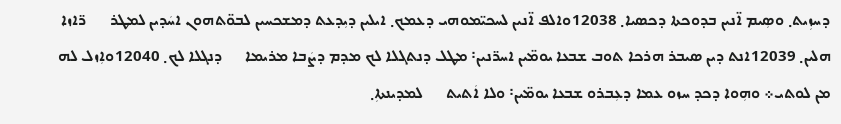ܕܚܙܼܝܬ܂ ܘܣܼܝܡ ܐ̈ܢܝܢ ܒܕܘܟܬܐ ܕܟܣܝܐ܂ 12038ܘܐܠܦ ܐ̈ܢܝܢ ܠܚܟܝ̈ܡܘܗܝ ܕܥܡܟ܂ ܐܝܠܝܢ ܕܝܼܕܥܬ ܕܡܫܟܚܝܢ ܠܒܘ̈ܬܗܘܢ ܐܚܿܕܝܢ ܠܡܛܪ      ܪ̈ܐܙܐ ܗܠܝܢ܂ 12039ܐܢܬ ܕܝܢ ܣܝܒܪ ܗܪܟܐ ܬܘܒ ܫܒܥܐ ܝܘܡ̈ܝܢ ܐܚܪ̈ܢܝܢ܃ ܡܛܠ ܕܢܬܓܠܐ ܠܟ ܡܕܡ ܕܨܿܒܐ ܡܪܝܡܐ      ܕܢܓܠܐ ܠܟ܂ 12040ܘܐܼܙܠ ܠܗ ܡܢ ܠܘܬܝ܀ ܘܗܼܘܐ ܕܟܕ ܚܙܘ ܥܡܐ ܕܥܼܒܪܘ ܫܒܥܐ ܝܘܡ̈ܝܢ܃ ܘܠܐ ܐܿܬܝܬ      ܠܡܕܝܢܬܐܼ܂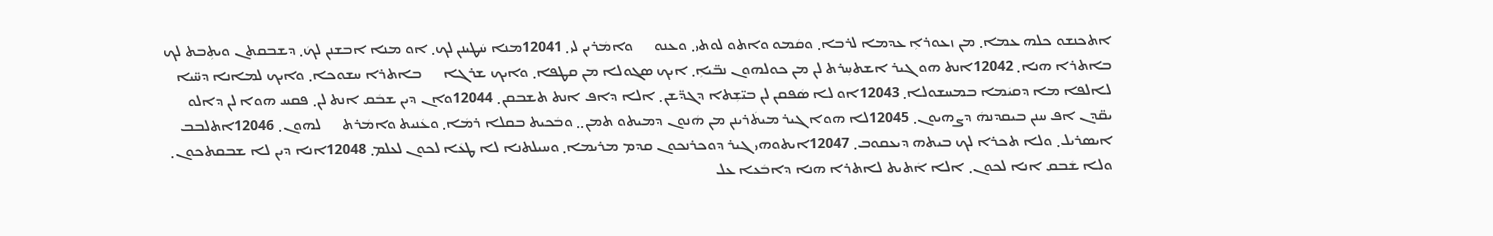ܐܬܟܢܫܘ ܟܠܗ ܥܡܐ܂ ܡܢ ܙܥܘܪܐܼ ܥܕܡܐ ܠܪܒܐ܂ ܘܩܿܡܘ ܘܐܬܘ ܠܘܬܝ܂ ܘܥܢܘ      ܘܐܡܿܪܝܢ ܠܝ܂ 12041ܡܢܐ ܚܿܛܝܢܢ ܠܟ܂ ܐܘ ܡܢܐ ܐܒܫܢܢ ܠܟܿ܂ ܕܫܒܩܬܢ ܘܝܬܼܒܬ ܠܟ ܒܐܬܪܐ ܗܢܐ܂ 12042ܐܢܬ ܗܘ ܓܝܪ ܐܫܬܚܼܪܬ ܠܢ ܡܢ ܟܘܠܗܘܢ ܢܒ̈ܝܐܼ܂ ܐܝܟ ܣܓܘܠܐ ܡܢ ܩܛܦܐ܂ ܘܐܝܟ ܫܪܓܐ      ܒܐܬܪܐ ܚܫܘܟܐ܂ ܘܐܝܟ ܠܡܐܢܐ ܕܚ̈ܝܐ ܠܐܠܦܐ ܡܐ ܕܩܝܿܡܐ ܒܡܚܫܘܠܐ܂ 12043ܐܘ ܠܐ ܣܿܦܩܢ ܠܢ ܒܝ̈ܫܼܬܐ ܕܓܕ̈ܫܢ܂ ܐܠܐ ܕܐܦ ܐܢܬ ܬܫܒܩܢ܂ 12044ܘܐܢ ܕܝܢ ܫܒܿܩ ܐܢܬ ܠܢ܂ ܦܩܚ ܗܘܐ ܠܢ ܕܐܠܘ ܝܩ̈ܕܢ ܐܦ ܚܢܢ ܒܝܩܕܢܗܿ ܕܨܗܝܘܢ܂ 12045ܠܐ ܗܘܐ ܓܝܪ ܡܝܬܿܪܝܢܢ ܡܢ ܗܿܢܘܢ ܕܡܝܬܘ ܬܡܢ܂܂ ܘܒܿܟܝܬ ܒܩܠܐ ܪܡܿܐ܂ ܘܥܿܢܝܬ ܘܐܡܿܪܬ      ܠܗܘܢ܂ 12046ܐܬܠܒܒ ܐܝܣܪܝܠ܂ ܘܠܐ ܬܟܪܐ ܠܟ ܒܝܬܗ ܕܝܥܩܘܒ܂ 12047ܐܝܬܘܗܝ ܓܝܪ ܕܘܟܪܢܟܘܢ ܩܕܡ ܡܪܝܡܐ܂ ܘܚܝܠܬܢܐ ܠܐ ܛܥܿܐ ܠܟܘܢ ܠܥܠܡ܂ 12048ܐܢܐ ܕܝܢ ܠܐ ܫܒܩܬܟܘܢ܂ ܘܠܐ ܫܿܒܩ ܐܢܐ ܠܟܘܢ܂ ܐܠܐ ܐܿܬܝܬ ܠܐܬܪܐ ܗܢܐ ܕܐܒܿܥܐ ܥܠ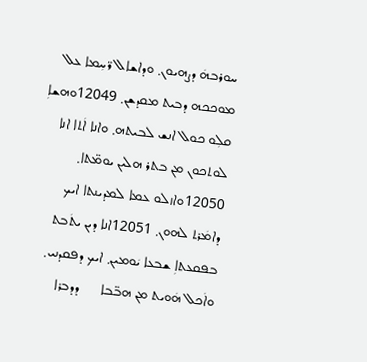ܚܘܪܒܗܿ ܕܨܗܝܘܢ܂ ܘܕܐܫܐܠ ܪ̈ܚܼܡܐ ܥܠ ܡܘܟܟܗ ܕܒܝܬ ܡܩܕܫܢ܂ 12049ܘܗܫܐܼ ܩܠܼܘ ܟܘܠ ܐܢܫ ܠܒܝܬܗ܂ ܘܐܢܐ ܐܿܬܐ ܐܢܐ ܠܘܬܟܘܢ ܡܢ ܒܬܪ ܗܠܝܢ ܝܘܡ̈ܬܐ܂ 12050ܘܐܙܠܘ ܥܡܐ ܠܡܕܝܢܬܐ ܐܝܟ ܕܐܡܿܪܬ ܠܗܘܢ܂ 12051ܐܢܐ ܕܝܢ ܝܬܿܒܬ ܒܦܩܥܬܐܼ ܫܒܥܐ ܝܿܘܡܝܢ܂ ܐܝܟ ܕܦܩܕܢܝ܂ ܘܐܿܟܠ ܗܿܘܝܬ ܡܢ ܗܒ̈ܒܐ      ܕܕܒܪܐ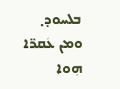ܒܠܚܘܕ܂ ܘܡܢ ܥܿܩܪ̈ܐ ܗܼܘܐ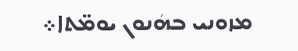ܡܙܘܢܝ ܒܗܿܢܘܢ ܝܘܡ̈ܬܐ܀